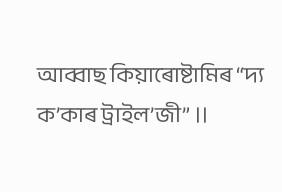আব্বাছ কিয়াৰোষ্টামিৰ “দ্য ক’কাৰ ট্ৰাইল’জী” ।।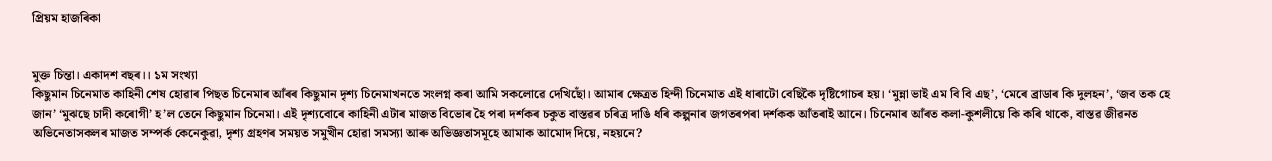প্ৰিয়ম হাজৰিকা


মুক্ত চিন্তা। একাদশ বছৰ।। ১ম সংখ্যা
কিছুমান চিনেমাত কাহিনী শেষ হোৱাৰ পিছত চিনেমাৰ আঁৰৰ কিছুমান দৃশ্য চিনেমাখনতে সংলগ্ন কৰা আমি সকলোৱে দেখিছোঁ। আমাৰ ক্ষেত্ৰত হিন্দী চিনেমাত এই ধাৰাটো বেছিকৈ দৃষ্টিগোচৰ হয়। ‘মুন্না ভাই এম বি বি এছ’, ‘মেৰে ব্ৰাডাৰ কি দুলহন’, ‘জব তক হে জান’ ‘মুঝছে চাদী কৰোগী’ হ’ল তেনে কিছুমান চিনেমা। এই দৃশ্যবোৰে কাহিনী এটাৰ মাজত বিভোৰ হৈ পৰা দৰ্শকৰ চকুত বাস্তৱৰ চৰিত্ৰ দাঙি ধৰি কল্পনাৰ জগতৰপৰা দৰ্শকক আঁতৰাই আনে। চিনেমাৰ আঁৰত কলা-কুশলীয়ে কি কৰি থাকে, বাস্তৱ জীৱনত অভিনেতাসকলৰ মাজত সম্পৰ্ক কেনেকুৱা, দৃশ্য গ্ৰহণৰ সময়ত সমুখীন হোৱা সমস্যা আৰু অভিজ্ঞতাসমূহে আমাক আমোদ দিয়ে, নহয়নে?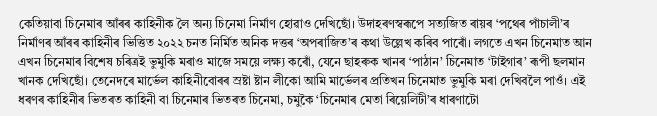কেতিয়াবা চিনেমাৰ আঁৰৰ কাহিনীক লৈ অন্য চিনেমা নিৰ্মাণ হোৱাও দেখিছোঁ। উদাহৰণস্বৰূপে সত্যজিত ৰায়ৰ ‘পথেৰ পাঁচালী’ৰ নিৰ্মাণৰ আঁৰৰ কাহিনীৰ ভিত্তিত ২০২২ চনত নিৰ্মিত অনিক দত্তৰ ‘অপৰাজিত’ৰ কথা উল্লেখ কৰিব পাৰোঁ। লগতে এখন চিনেমাত আন এখন চিনেমাৰ বিশেষ চৰিত্ৰই ভুমুকি মৰাও মাজে সময়ে লক্ষ্য কৰোঁ, যেনে ছাহৰুক খানৰ ‘পাঠান’ চিনেমাত ‘টাইগাৰ’ ৰূপী ছলমান খানক দেখিছোঁ। তেনেদৰে মাৰ্ভেল কাহিনীবোৰৰ স্ৰষ্টা ষ্টান লীকো আমি মাৰ্ভেলৰ প্ৰতিখন চিনেমাত ভুমুকি মৰা দেখিবলৈ পাওঁ। এই ধৰণৰ কাহিনীৰ ভিতৰত কাহিনী বা চিনেমাৰ ভিতৰত চিনেমা, চমুকৈ ‘চিনেমাৰ মেতা ৰিয়েলিটী’ৰ ধাৰণাটো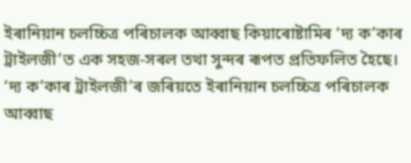ইৰানিয়ান চলচ্চিত্ৰ পৰিচালক আব্বাছ কিয়াৰোষ্টামিৰ ‘দ্য ক’কাৰ ট্ৰাইলজী’ত এক সহজ-সৰল তথা সুন্দৰ ৰূপত প্ৰতিফলিত হৈছে।
‘দ্য ক’কাৰ ট্ৰাইলজী’ৰ জৰিয়তে ইৰানিয়ান চলচ্চিত্ৰ পৰিচালক আব্বাছ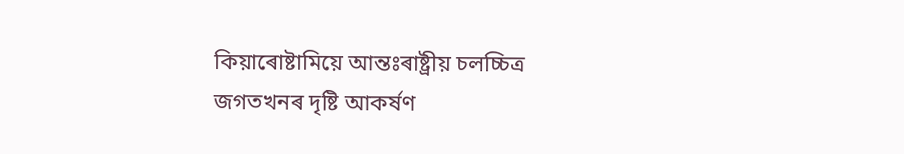কিয়াৰোষ্টামিয়ে আন্তঃৰাষ্ট্ৰীয় চলচ্চিত্ৰ জগতখনৰ দৃষ্টি আকৰ্ষণ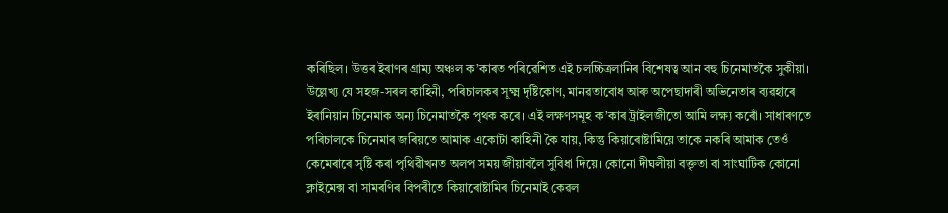কৰিছিল। উত্তৰ ইৰাণৰ গ্ৰাম্য অঞ্চল ক’কাৰত পৰিৱেশিত এই চলচ্চিত্ৰলানিৰ বিশেষত্ব আন বহু চিনেমাতকৈ সুকীয়া। উল্লেখ্য যে সহজ-সৰল কাহিনী, পৰিচালকৰ সূক্ষ্ম দৃষ্টিকোণ, মানৱতাবোধ আৰু অপেছাদাৰী অভিনেতাৰ ব্যৱহাৰে ইৰানিয়ান চিনেমাক অন্য চিনেমাতকৈ পৃথক কৰে। এই লক্ষণসমূহ ক’কাৰ ট্ৰাইলজীতো আমি লক্ষ্য কৰোঁ। সাধাৰণতে পৰিচালকে চিনেমাৰ জৰিয়তে আমাক একোটা কাহিনী কৈ যায়, কিন্তু কিয়াৰোষ্টামিয়ে তাকে নকৰি আমাক তেওঁ কেমেৰাৰে সৃষ্টি কৰা পৃথিৱীখনত অলপ সময় জীয়াবলৈ সুবিধা দিয়ে। কোনো দীঘলীয়া বক্তৃতা বা সাংঘাটিক কোনো ক্লাইমেক্স বা সামৰণিৰ বিপৰীতে কিয়াৰোষ্টামিৰ চিনেমাই কেৱল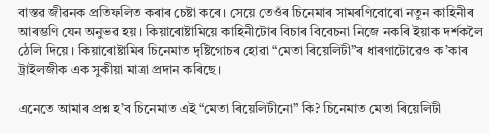বাস্তৱ জীৱনক প্ৰতিফলিত কৰাৰ চেষ্টা কৰে। সেয়ে তেওঁৰ চিনেমাৰ সামৰণিবোৰো নতুন কাহিনীৰ আৰম্ভণি যেন অনুভৱ হয়। কিয়াৰোষ্টামিয়ে কাহিনীটোৰ বিচাৰ বিবেচনা নিজে নকৰি ইয়াক দৰ্শকলৈ ঠেলি দিয়ে। কিয়াৰোষ্টামিৰ চিনেমাত দৃষ্টিগোচৰ হোৱা “মেতা ৰিয়েলিটী”ৰ ধাৰণাটোৱেও ক’কাৰ ট্ৰাইলজীক এক সুকীয়া মাত্ৰা প্ৰদান কৰিছে।

এনেতে আমাৰ প্ৰশ্ন হ’ব চিনেমাত এই “মেতা ৰিয়েলিটীনো” কি? চিনেমাত মেতা ৰিয়েলিটী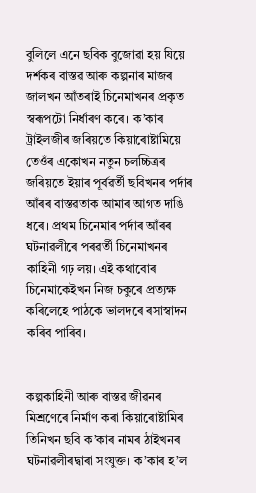বুলিলে এনে ছবিক বুজোৱা হয় যিয়ে দৰ্শকৰ বাস্তৱ আৰু কল্পনাৰ মাজৰ জালখন আঁতৰাই চিনেমাখনৰ প্ৰকৃত স্বৰূপটো নিৰ্ধাৰণ কৰে। ক’কাৰ ট্ৰাইলজীৰ জৰিয়তে কিয়াৰোষ্টামিয়ে তেওঁৰ একোখন নতুন চলচ্চিত্ৰৰ জৰিয়তে ইয়াৰ পূৰ্বৱৰ্তী ছবিখনৰ পৰ্দাৰ আঁৰৰ বাস্তৱতাক আমাৰ আগত দাঙি ধৰে। প্ৰথম চিনেমাৰ পৰ্দাৰ আঁৰৰ ঘটনাৱলীৰে পৰৱৰ্তী চিনেমাখনৰ কাহিনী গঢ় লয়। এই কথাবোৰ চিনেমাকেইখন নিজ চকুৰে প্ৰত্যক্ষ কৰিলেহে পাঠকে ভালদৰে ৰসাস্বাদন কৰিব পাৰিব।


কল্পকাহিনী আৰু বাস্তৱ জীৱনৰ মিশ্ৰণেৰে নিৰ্মাণ কৰা কিয়াৰোষ্টামিৰ তিনিখন ছবি ক’কাৰ নামৰ ঠাইখনৰ ঘটনাৱলীৰদ্বাৰা সংযুক্ত। ক’কাৰ হ’ল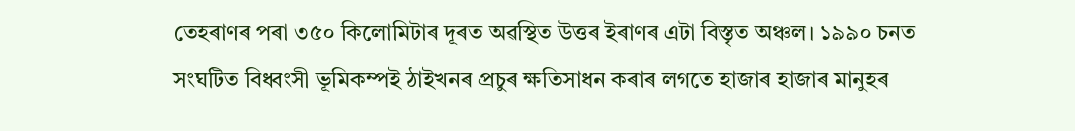তেহৰাণৰ পৰা ৩৫০ কিলোমিটাৰ দূৰত অৱস্থিত উত্তৰ ইৰাণৰ এটা বিস্তৃত অঞ্চল। ১৯৯০ চনত সংঘটিত বিধ্বংসী ভূমিকম্পই ঠাইখনৰ প্ৰচুৰ ক্ষতিসাধন কৰাৰ লগতে হাজাৰ হাজাৰ মানুহৰ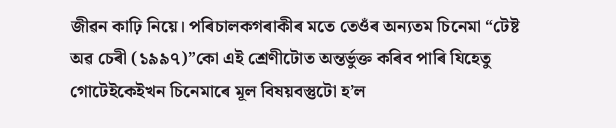জীৱন কাঢ়ি নিয়ে। পৰিচালকগৰাকীৰ মতে তেওঁৰ অন্যতম চিনেমা “টেষ্ট অৱ চেৰী (১৯৯৭)”কো এই শ্ৰেণীটোত অন্তৰ্ভুক্ত কৰিব পাৰি যিহেতু গোটেইকেইখন চিনেমাৰে মূল বিষয়বস্তুটো হ’ল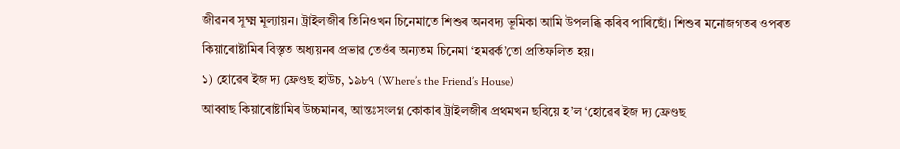জীৱনৰ সূক্ষ্ম মূল্যায়ন। ট্ৰাইলজীৰ তিনিওখন চিনেমাতে শিশুৰ অনবদ্য ভূমিকা আমি উপলব্ধি কৰিব পাৰিছোঁ। শিশুৰ মনোজগতৰ ওপৰত কিয়াৰোষ্টামিৰ বিস্তৃত অধ্যয়নৰ প্ৰভাৱ তেওঁৰ অন্যতম চিনেমা ‘হমৱৰ্ক’তো প্ৰতিফলিত হয়।
১) হোৱেৰ ইজ দ্য ফ্ৰেণ্ডছ হাউচ, ১৯৮৭ (Where’s the Friend’s House)
আব্বাছ কিয়াৰোষ্টামিৰ উচ্চমানৰ, আন্তঃসংলগ্ন কোকাৰ ট্ৰাইলজীৰ প্ৰথমখন ছবিয়ে হ’ল ‘হোৱেৰ ইজ দ্য ফ্ৰেণ্ডছ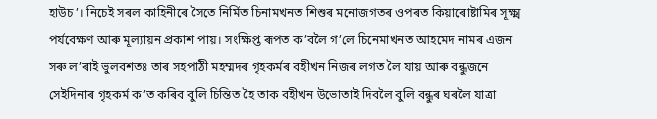হাউচ’। নিচেই সৰল কাহিনীৰে সৈতে নিৰ্মিত চিনামখনত শিশুৰ মনোজগতৰ ওপৰত কিয়াৰোষ্টামিৰ সূক্ষ্ম পৰ্যবেক্ষণ আৰু মূল্যায়ন প্ৰকাশ পায়। সংক্ষিপ্ত ৰূপত ক’বলৈ গ’লে চিনেমাখনত আহমেদ নামৰ এজন সৰু ল’ৰাই ভুলবশতঃ তাৰ সহপাঠী মহম্মদৰ গৃহকৰ্মৰ বহীখন নিজৰ লগত লৈ যায় আৰু বন্ধুজনে সেইদিনাৰ গৃহকৰ্ম ক’ত কৰিব বুলি চিন্তিত হৈ তাক বহীখন উভোতাই দিবলৈ বুলি বন্ধুৰ ঘৰলৈ যাত্ৰা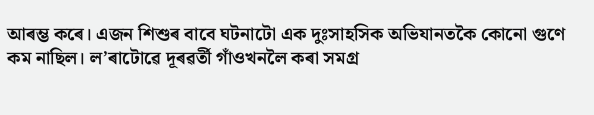আৰম্ভ কৰে। এজন শিশুৰ বাবে ঘটনাটো এক দুঃসাহসিক অভিযানতকৈ কোনো গুণে কম নাছিল। ল’ৰাটোৱে দূৰৱৰ্তী গাঁওখনলৈ কৰা সমগ্ৰ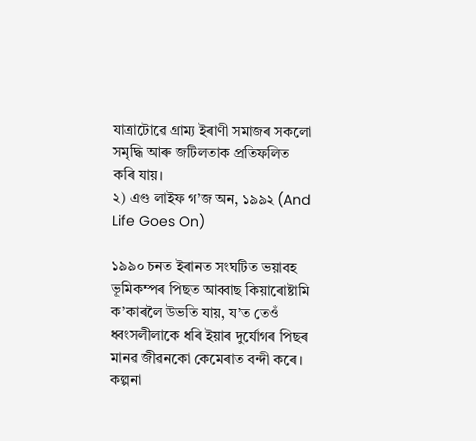যাত্ৰাটোৱে গ্ৰাম্য ইৰাণী সমাজৰ সকলো সমৃদ্ধি আৰু জটিলতাক প্ৰতিফলিত কৰি যায়।
২) এণ্ড লাইফ গ’জ অন, ১৯৯২ (And Life Goes On)

১৯৯০ চনত ইৰানত সংঘটিত ভয়াবহ ভূমিকম্পৰ পিছত আব্বাছ কিয়াৰোষ্টামি ক’কাৰলৈ উভতি যায়, য’ত তেওঁ ধ্বংসলীলাকে ধৰি ইয়াৰ দুৰ্যোগৰ পিছৰ মানৱ জীৱনকো কেমেৰাত বন্দী কৰে। কল্পনা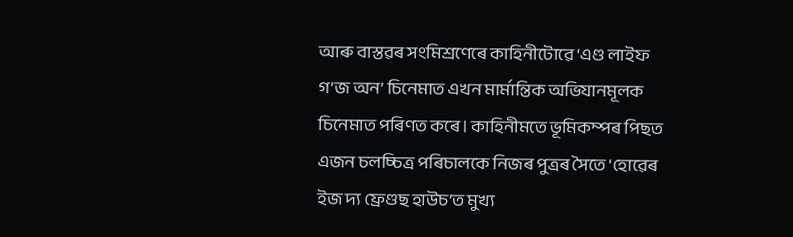আৰু বাস্তৱৰ সংমিশ্ৰণেৰে কাহিনীটোৱে ‘এণ্ড লাইফ গ’জ অন’ চিনেমাত এখন মাৰ্মান্তিক অভিযানমূলক চিনেমাত পৰিণত কৰে। কাহিনীমতে ভূমিকম্পৰ পিছত এজন চলচ্চিত্ৰ পৰিচালকে নিজৰ পুত্ৰৰ সৈতে ‘হোৱেৰ ইজ দ্য ফ্ৰেণ্ডছ হাউচ’ত মুখ্য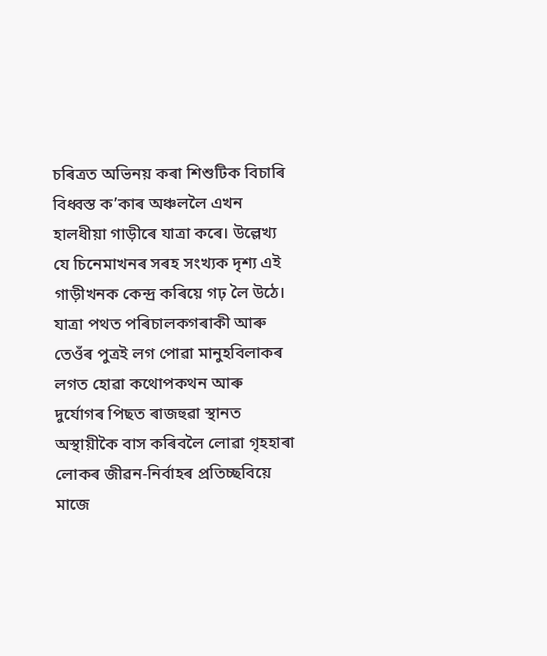চৰিত্ৰত অভিনয় কৰা শিশুটিক বিচাৰি বিধ্বস্ত ক’কাৰ অঞ্চললৈ এখন হালধীয়া গাড়ীৰে যাত্ৰা কৰে। উল্লেখ্য যে চিনেমাখনৰ সৰহ সংখ্যক দৃশ্য এই গাড়ীখনক কেন্দ্ৰ কৰিয়ে গঢ় লৈ উঠে। যাত্ৰা পথত পৰিচালকগৰাকী আৰু তেওঁৰ পুত্ৰই লগ পোৱা মানুহবিলাকৰ লগত হোৱা কথোপকথন আৰু দুৰ্যোগৰ পিছত ৰাজহুৱা স্থানত অস্থায়ীকৈ বাস কৰিবলৈ লোৱা গৃহহাৰা লোকৰ জীৱন-নিৰ্বাহৰ প্ৰতিচ্ছবিয়ে মাজে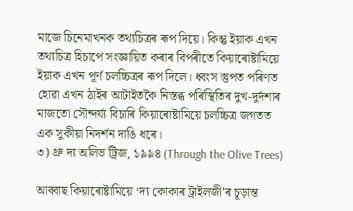মাজে চিনেমাখনক তথ্যচিত্ৰৰ ৰূপ দিয়ে। কিন্তু ইয়াক এখন তথ্যচিত্ৰ হিচাপে সংজ্ঞায়িত কৰাৰ বিপৰীতে কিয়াৰোষ্টামিয়ে ইয়াক এখন পূৰ্ণ চলচ্চিত্ৰৰ ৰূপ দিলে। ধ্বংস স্তুপত পৰিণত হোৱা এখন ঠাইৰ আটাইতকৈ নিস্তব্ধ পৰিস্থিতিৰ দুখ-দুৰ্দশাৰ মাজতো সৌন্দৰ্য্য বিচাৰি কিয়াৰোষ্টামিয়ে চলচ্চিত্ৰ জগতত এক সুকীয়া নিদৰ্শন দাঙি ধৰে।
৩) থ্ৰু দ্য অলিভ ট্ৰিজ, ১৯৯৪ (Through the Olive Trees)

আব্বাছ কিয়াৰোষ্টামিয়ে ‘দ্য কোকাৰ ট্ৰাইলজী’ৰ চূড়ান্ত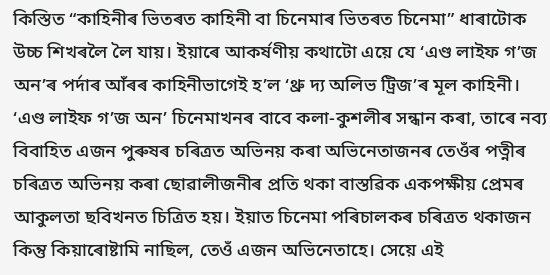কিস্তিত “কাহিনীৰ ভিতৰত কাহিনী বা চিনেমাৰ ভিতৰত চিনেমা” ধাৰাটোক উচ্চ শিখৰলৈ লৈ যায়। ইয়াৰে আকৰ্ষণীয় কথাটো এয়ে যে ‘এণ্ড লাইফ গ’জ অন’ৰ পৰ্দাৰ আঁৰৰ কাহিনীভাগেই হ’ল ‘থ্ৰু দ্য অলিভ ট্ৰিজ’ৰ মূল কাহিনী। ‘এণ্ড লাইফ গ’জ অন’ চিনেমাখনৰ বাবে কলা-কুশলীৰ সন্ধান কৰা, তাৰে নব্য বিবাহিত এজন পুৰুষৰ চৰিত্ৰত অভিনয় কৰা অভিনেতাজনৰ তেওঁৰ পত্নীৰ চৰিত্ৰত অভিনয় কৰা ছোৱালীজনীৰ প্ৰতি থকা বাস্তৱিক একপক্ষীয় প্ৰেমৰ আকুলতা ছবিখনত চিত্ৰিত হয়। ইয়াত চিনেমা পৰিচালকৰ চৰিত্ৰত থকাজন কিন্তু কিয়াৰোষ্টামি নাছিল, তেওঁ এজন অভিনেতাহে। সেয়ে এই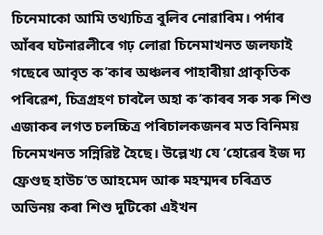চিনেমাকো আমি তথ্যচিত্ৰ বুলিব নোৱাৰিম। পৰ্দাৰ আঁৰৰ ঘটনাৱলীৰে গঢ় লোৱা চিনেমাখনত জলফাই গছেৰে আবৃত ক’কাৰ অঞ্চলৰ পাহাৰীয়া প্ৰাকৃতিক পৰিৱেশ, চিত্ৰগ্ৰহণ চাবলৈ অহা ক’কাৰৰ সৰু সৰু শিশু এজাকৰ লগত চলচ্চিত্ৰ পৰিচালকজনৰ মত বিনিময় চিনেমখনত সন্নিৱিষ্ট হৈছে। উল্লেখ্য যে ‘হোৱেৰ ইজ দ্য ফ্ৰেণ্ডছ হাউচ’ত আহমেদ আৰু মহম্মদৰ চৰিত্ৰত অভিনয় কৰা শিশু দুটিকো এইখন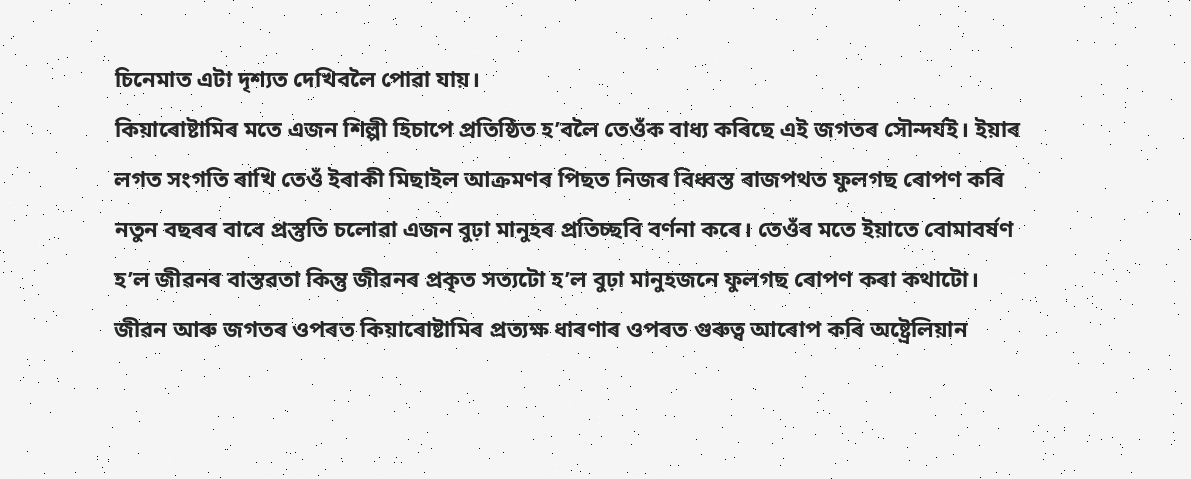চিনেমাত এটা দৃশ্যত দেখিবলৈ পোৱা যায়।
কিয়াৰোষ্টামিৰ মতে এজন শিল্পী হিচাপে প্ৰতিষ্ঠিত হ’বলৈ তেওঁক বাধ্য কৰিছে এই জগতৰ সৌন্দৰ্যই। ইয়াৰ লগত সংগতি ৰাখি তেওঁ ইৰাকী মিছাইল আক্ৰমণৰ পিছত নিজৰ বিধ্বস্ত ৰাজপথত ফুলগছ ৰোপণ কৰি নতুন বছৰৰ বাবে প্ৰস্তুতি চলোৱা এজন বুঢ়া মানুহৰ প্ৰতিচ্ছবি বৰ্ণনা কৰে। তেওঁৰ মতে ইয়াতে বোমাবৰ্ষণ হ’ল জীৱনৰ বাস্তৱতা কিন্তু জীৱনৰ প্ৰকৃত সত্যটো হ’ল বুঢ়া মানুহজনে ফুলগছ ৰোপণ কৰা কথাটো।
জীৱন আৰু জগতৰ ওপৰত কিয়াৰোষ্টামিৰ প্ৰত্যক্ষ ধাৰণাৰ ওপৰত গুৰুত্ব আৰোপ কৰি অষ্ট্ৰেলিয়ান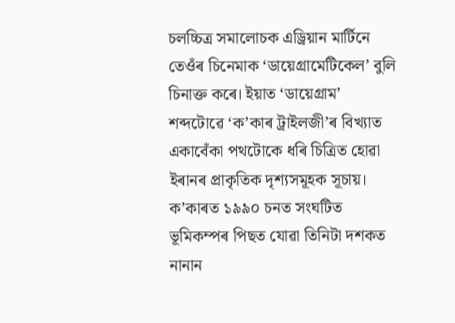চলচ্চিত্ৰ সমালোচক এড্ৰিয়ান মাৰ্টিনে তেওঁৰ চিনেমাক ‘ডায়েগ্ৰামেটিকেল’ বুলি চিনাক্ত কৰে। ইয়াত ‘ডায়েগ্ৰাম’ শব্দটোৱে ‘ক’কাৰ ট্ৰাইলজী’ৰ বিখ্যাত একাবেঁকা পথটোকে ধৰি চিত্ৰিত হোৱা ইৰানৰ প্ৰাকৃতিক দৃশ্যসমূহক সূচায়। ক’কাৰত ১৯৯০ চনত সংঘটিত ভূমিকম্পৰ পিছত যোৱা তিনিটা দশকত নানান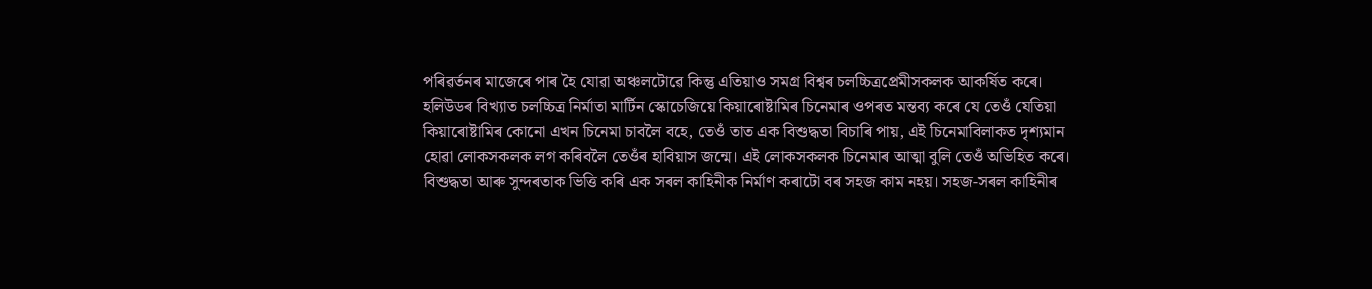পৰিৱৰ্তনৰ মাজেৰে পাৰ হৈ যোৱা অঞ্চলটোৱে কিন্তু এতিয়াও সমগ্ৰ বিশ্বৰ চলচ্চিত্ৰপ্ৰেমীসকলক আকৰ্ষিত কৰে।
হলিউডৰ বিখ্যাত চলচ্চিত্ৰ নিৰ্মাতা মাৰ্টিন স্কোচেজিয়ে কিয়াৰোষ্টামিৰ চিনেমাৰ ওপৰত মন্তব্য কৰে যে তেওঁ যেতিয়া কিয়াৰোষ্টামিৰ কোনো এখন চিনেমা চাবলৈ বহে, তেওঁ তাত এক বিশুদ্ধতা বিচাৰি পায়, এই চিনেমাবিলাকত দৃশ্যমান হোৱা লোকসকলক লগ কৰিবলৈ তেওঁৰ হাবিয়াস জন্মে। এই লোকসকলক চিনেমাৰ আত্মা বুলি তেওঁ অভিহিত কৰে। বিশুদ্ধতা আৰু সুন্দৰতাক ভিত্তি কৰি এক সৰল কাহিনীক নিৰ্মাণ কৰাটো বৰ সহজ কাম নহয়। সহজ-সৰল কাহিনীৰ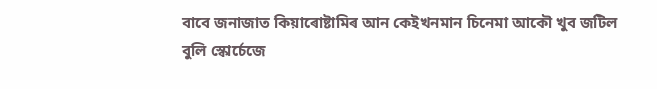বাবে জনাজাত কিয়াৰোষ্টামিৰ আন কেইখনমান চিনেমা আকৌ খুব জটিল বুলি স্কোৰ্চেজে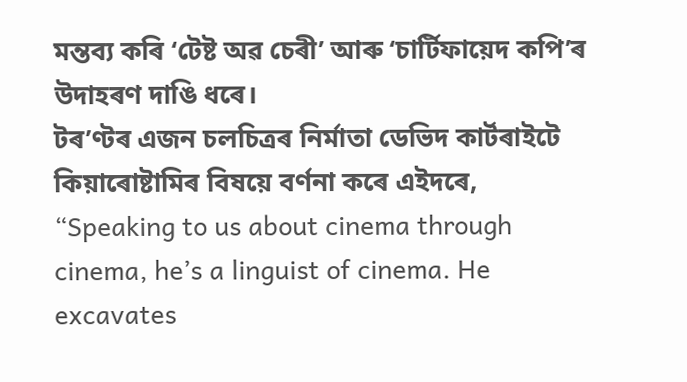মন্তব্য কৰি ‘টেষ্ট অৱ চেৰী’ আৰু ‘চাৰ্টিফায়েদ কপি’ৰ উদাহৰণ দাঙি ধৰে।
টৰ’ণ্টৰ এজন চলচিত্ৰৰ নিৰ্মাতা ডেভিদ কাৰ্টৰাইটে কিয়াৰোষ্টামিৰ বিষয়ে বৰ্ণনা কৰে এইদৰে, “Speaking to us about cinema through cinema, he’s a linguist of cinema. He excavates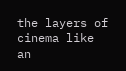the layers of cinema like an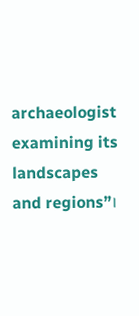archaeologist examining its landscapes and regions”।